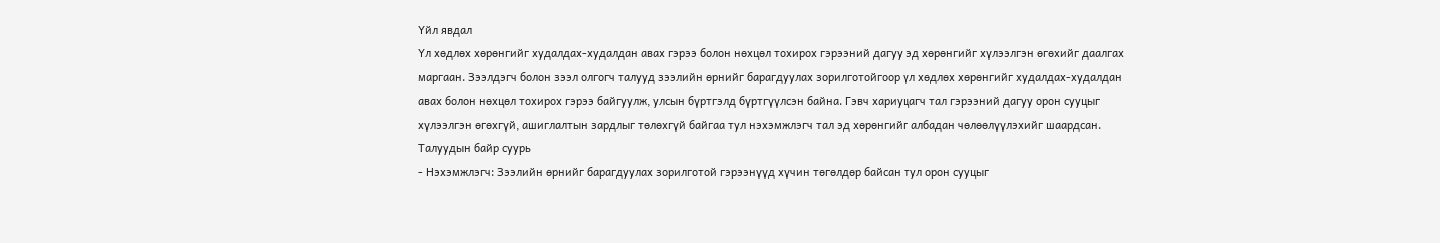Үйл явдал
Үл хөдлөх хөрөнгийг худалдах-худалдан авах гэрээ болон нөхцөл тохирох гэрээний дагуу эд хөрөнгийг хүлээлгэн өгөхийг даалгах маргаан. Зээлдэгч болон зээл олгогч талууд зээлийн өрнийг барагдуулах зорилготойгоор үл хөдлөх хөрөнгийг худалдах-худалдан авах болон нөхцөл тохирох гэрээ байгуулж, улсын бүртгэлд бүртгүүлсэн байна. Гэвч хариуцагч тал гэрээний дагуу орон сууцыг хүлээлгэн өгөхгүй, ашиглалтын зардлыг төлөхгүй байгаа тул нэхэмжлэгч тал эд хөрөнгийг албадан чөлөөлүүлэхийг шаардсан.
Талуудын байр суурь
- Нэхэмжлэгч: Зээлийн өрнийг барагдуулах зорилготой гэрээнүүд хүчин төгөлдөр байсан тул орон сууцыг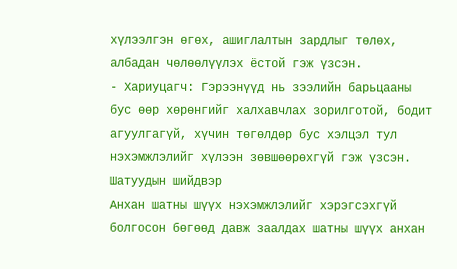хүлээлгэн өгөх, ашиглалтын зардлыг төлөх, албадан чөлөөлүүлэх ёстой гэж үзсэн.
- Хариуцагч: Гэрээнүүд нь зээлийн барьцааны бус өөр хөрөнгийг халхавчлах зорилготой, бодит агуулгагүй, хүчин төгөлдөр бус хэлцэл тул нэхэмжлэлийг хүлээн зөвшөөрөхгүй гэж үзсэн.
Шатуудын шийдвэр
Анхан шатны шүүх нэхэмжлэлийг хэрэгсэхгүй болгосон бөгөөд давж заалдах шатны шүүх анхан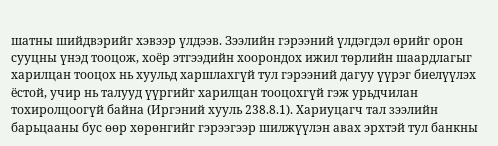шатны шийдвэрийг хэвээр үлдээв. Зээлийн гэрээний үлдэгдэл өрийг орон сууцны үнэд тооцож, хоёр этгээдийн хоорондох ижил төрлийн шаардлагыг харилцан тооцох нь хуульд харшлахгүй тул гэрээний дагуу үүрэг биелүүлэх ёстой, учир нь талууд үүргийг харилцан тооцохгүй гэж урьдчилан тохиролцоогүй байна (Иргэний хууль 238.8.1). Хариуцагч тал зээлийн барьцааны бус өөр хөрөнгийг гэрээгээр шилжүүлэн авах эрхтэй тул банкны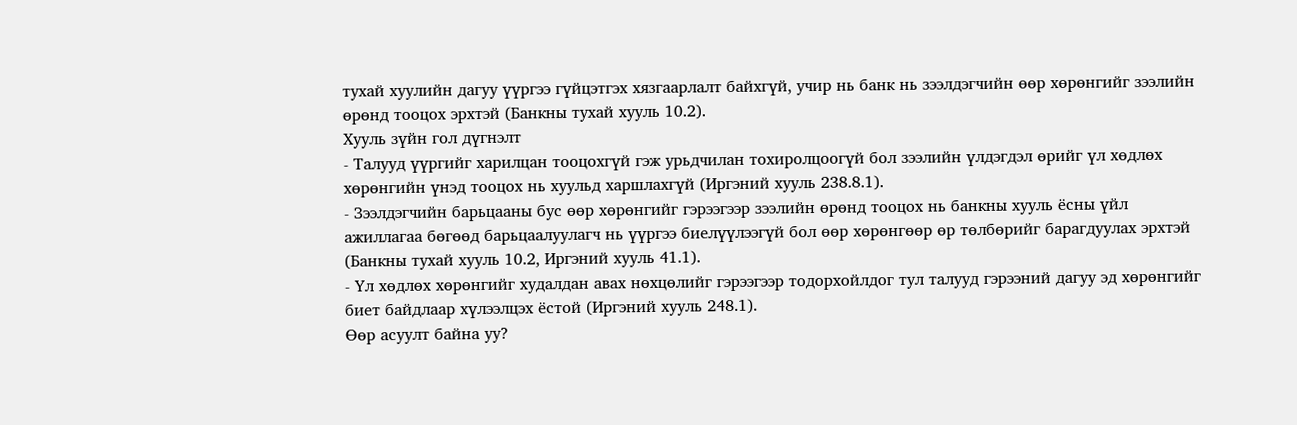тухай хуулийн дагуу үүргээ гүйцэтгэх хязгаарлалт байхгүй, учир нь банк нь зээлдэгчийн өөр хөрөнгийг зээлийн өрөнд тооцох эрхтэй (Банкны тухай хууль 10.2).
Хууль зүйн гол дүгнэлт
- Талууд үүргийг харилцан тооцохгүй гэж урьдчилан тохиролцоогүй бол зээлийн үлдэгдэл өрийг үл хөдлөх хөрөнгийн үнэд тооцох нь хуульд харшлахгүй (Иргэний хууль 238.8.1).
- Зээлдэгчийн барьцааны бус өөр хөрөнгийг гэрээгээр зээлийн өрөнд тооцох нь банкны хууль ёсны үйл ажиллагаа бөгөөд барьцаалуулагч нь үүргээ биелүүлээгүй бол өөр хөрөнгөөр өр төлбөрийг барагдуулах эрхтэй (Банкны тухай хууль 10.2, Иргэний хууль 41.1).
- Үл хөдлөх хөрөнгийг худалдан авах нөхцөлийг гэрээгээр тодорхойлдог тул талууд гэрээний дагуу эд хөрөнгийг биет байдлаар хүлээлцэх ёстой (Иргэний хууль 248.1).
Өөр асуулт байна уу?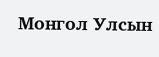Монгол Улсын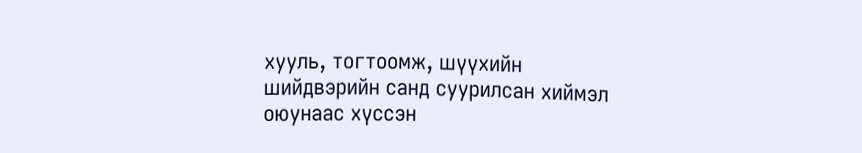хууль, тогтоомж, шүүхийн шийдвэрийн санд суурилсан хиймэл оюунаас хүссэн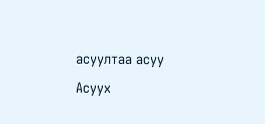асуултаа асуу
Асуух